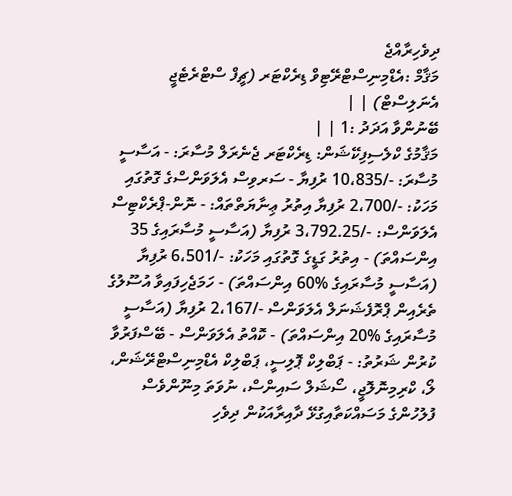ދިވެހިރާއްޖެ
މަޤާމް :އެޑްމިނިސްޓްރޭޓިވް ޑިރެކްޓަރ (ޗީފް ސްޓްރެޓެޖީ އެނަލިސްޓް) | |
ބޭނުންވާ އަދަދު :1 | |
މަޤާމުގެ ކްލެސިފިކޭޝަން: ޑިރެކްޓަރ ޖެނެރަލް މުސާރަ: - އަސާސީ މުސާރަ: -/10،835 ރުފިޔާ - ސަރވިސް އެލަވަންސްގެ ގޮތުގައި މަހަކު: -/2،700 ރުފިޔާ އިތުރު ޢިނާޔަތްތައް: - ނޮން-ޕްރެކްޓިސް އެލަވަންސް: -/3،792.25 ރުފިޔާ (އަސާސީ މުސާރައިގެ 35 އިންސައްތަ) - އިތުރު ގަޑީގެ ގޮތުގައި މަހަކު: -/6،501 ރުފިޔާ (އަސާސީ މުސާރައިގެ %60 އިންސައްތަ) - ހަމަޖެހިފައިވާ އުސޫލުގެ ތެރެއިން ޕްރޮފެޝަނަލް އެލަވަންސް -/2،167 ރުފިޔާ (އަސާސީ މުސާރައިގެ %20 އިންސައްތަ) - ކޮއްތު އެލަވަންސް - ބޭސްފަރުވާ ކުރުން ޝަރުތު: - ޕަބްލިކް ޕޮލިސީ، ޕަބްލިކް އެޑްމިނިސްޓްރޭޝަން، ލޯ، ކްރިމިނޮލޮޖީ، ސޯޝަލް ސައިންސް، ނުވަތަ މިނޫންވެސް ފުލުހުންގެ މަސައްކަތާއިގުޅޭ ދާއިރާއަކުން ދިވެހި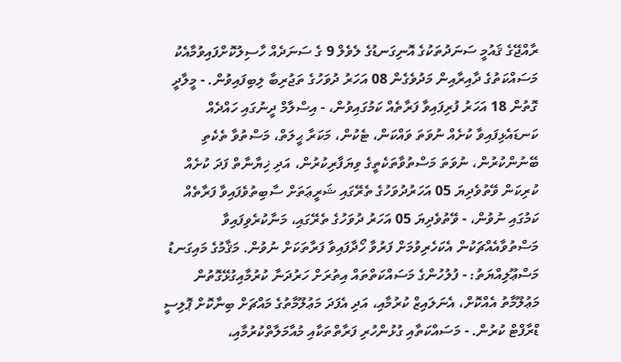ރާއްޖޭގެ ޤައުމީ ސަނަދުތަކުގެ އޮނިގަނޑުގެ ލެވެލް 9 ގެ ސަނަދެއް ހާސިލުކޮށްފައިވުމާއެކު މަސައްކަތުގެ ދާއިރާއިން މަދުވެގެން 08 އަހަރު ދުވަހުގެ ތަޖުރިބާ ލިބިފައިވުން. - މީލާދީ ގޮތުން 18 އަހަރު ފުރިފައިވާ ފަރާތެއް ކަމުގައިވުން، - އިސްލާމް ދީނުގައި ހައްދެއް ކަނޑައެޅިފައިވާ ކުށެއް ނުވަތަ ވައްކަން، ޓެކުން، މަކަރާ ޙީލަތް، މަސްތުވާ ތެކެތި ބޭނުންކުރުން، ނުވަތަ މަސްތުވާތަކެތީގެ ވިޔަފާރިކުރުން، އަދި ޚިޔާނާތް ފަދަ ކުށެއް ކުރިކަން ވޭތުވެދިޔަ 05 އަހަރުދުވަހުގެ ތެރޭގައި ޝަރީޢަތަށް ސާބިތުވެފައިވާ ފަރާތެއް ކަމުގައި ނުވުން، - ވޭތުވެދިޔަ 05 އަހަރު ދުވަހުގެ ތެރޭގައި، މަނާކުރެވިފައިވާ މަސްތުވާއެއްޗަކުން އެކަހެރިވުމަށް ފަރުވާ ހޯދާފައިވާ ފަރާތަކަށް ނުވުން. މަޤާމުގެ މައިގަނޑު މަސްޢޫލިއްޔަތު: - ފުލުހުންގެ މަސައްކަތްތައް އިތުރަށް ހަރުދަނާ ކުރުމާއިގުޅޭގޮތުން މަޢުލޫމާތު އެއްކޮށް، އެނަލައިޒް ކުރުމާއި، އަދި އެފަދަ މަޢުލޫމާތުގެ މައްޗަށް ބިނާކޮށް ޕޮލިސީ ޑްރާފްޓް ކުރުން. - މަސައްކަތާއި ގުޅުންހުރި ފަރާތްތަކާއި މުއާމަލާތްކުރުމާއި،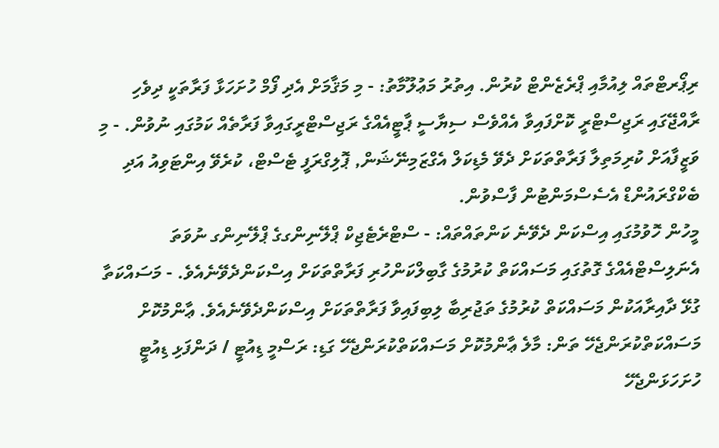ރިޕޯރޓްތައް ލިއުމާއި ޕްރެޒެންޓް ކުރުން. އިތުރު މަޢުލޫމާތު: - މި މަޤާމަށް އެދި ފޯމް ހުށަހަޅާ ފަރާތަކީ ދިވެހި ރާއްޖޭގައި ރަޖިސްޓްރީ ކޮށްފައިވާ އެއްވެސް ސިޔާސީ ޕާޓީއެއްގެ ރަޖިސްޓްރީގައިވާ ފަރާތެއް ކަމުގައި ނުވުން. - މި ވަޒީފާއަށް ކުރިމަތިލާ ފަރާތްތަކަށް ދެވޭ މެޑިކަލް އެގްޒަމިނޭޝަން, ޕޮލިގްރަފީ ޓެސްޓް، ކުރެވޭ އިންޓަވިއު އަދި ބެކްގްރައުންޑް އެސެސްމަންޓުން ފާސްވުން.
މީހުން ހޮވުމުގައި އިސްކަން ދެވޭނެ ކަންތައްތައް: - ސްޓްރެޓެޖިކް ޕްލޭނިންގގެ ޕްލޭނިންގ ނުވަތަ އެނަލިސްޓްއެއްގެ ގޮތުގައި މަސައްކަތް ކުރުމުގެ ގާބިލްކަންހުރި ފަރާތްތަކަށް އިސްކަންދެވޭނެއެވެ. - މަސައްކަތާ ގުޅޭ ދާއިރާއަކުން މަސައްކަތް ކުރުމުގެ ތަޖުރިބާ ލިބިފައިވާ ފަރާތްތަކަށް އިސްކަންދެވޭނެއެވެ. ޢާންމުކޮށް މަސައްކަތްކުރަންޖެހޭ ތަން: މާލެ ޢާންމުކޮށް މަސައްކަތްކުރަންޖެހޭ ގަޑި: ރަސްމީ ޑިއުޓީ / ދަންފަޅި ޑިއުޓީ ހުށަހަޅަންޖެހޭ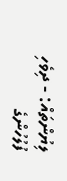ލިޔުންތައް: - ދިވެހި ފުލުހުންގެ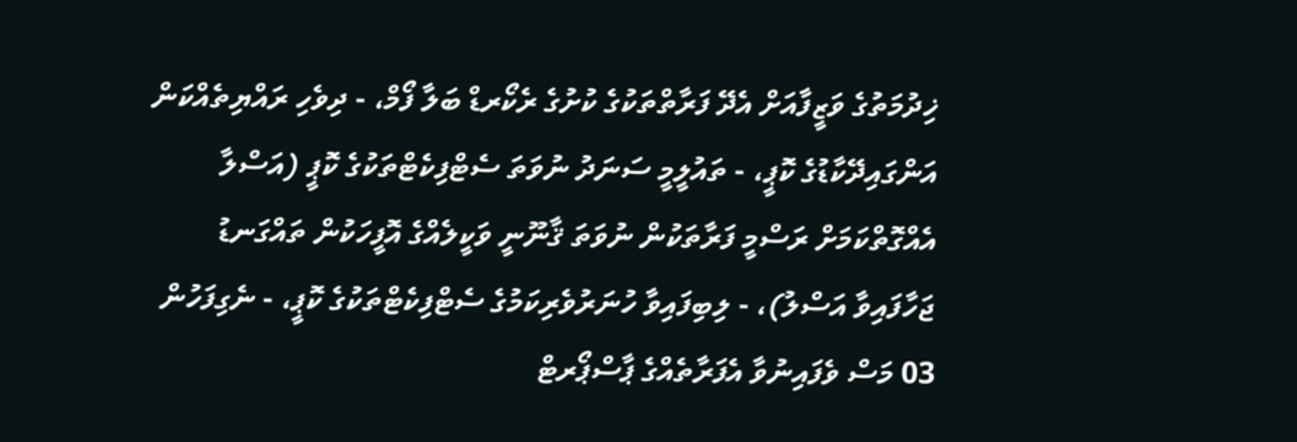ޚިދުމަތުގެ ވަޒީފާއަށް އެދޭ ފަރާތްތަކުގެ ކުށުގެ ރެކޯރޑް ބަލާ ފޯމް، - ދިވެހި ރައްޔިތެއްކަން އަންގައިދޭކާޑުގެ ކޮޕީ، - ތައުލީމީ ސަނަދު ނުވަތަ ސެޓްފިކެޓްތަކުގެ ކޮޕީ (އަސްލާ އެއްގޮތްކަމަށް ރަސްމީ ފަރާތަކުން ނުވަތަ ޤާނޫނީ ވަކީލެއްގެ އޮފީހަކުން ތައްގަނޑު ޖަހާފައިވާ އަސްލު)، - ލިބިފައިވާ ހުނަރުވެރިކަމުގެ ސެޓްފިކެޓްތަކުގެ ކޮޕީ، - ނެގިފަހުން 03 މަސް ވެފައިނުވާ އެފަރާތެއްގެ ޕާސްޕޯރޓް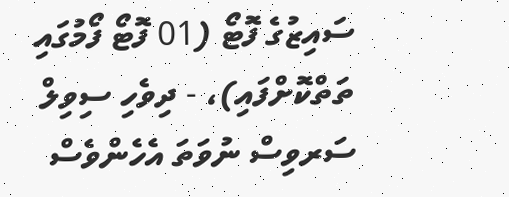ސައިޒުގެ ފޮޓޯ (01 ފޮޓޯ ފޯމުގައި ތަތްކޮށްފައި)، - ދިވެހި ސިވިލް ސަރވިސް ނުވަތަ އެހެންވެސް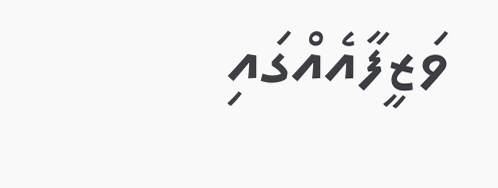ވަޒީފާއެއްގައި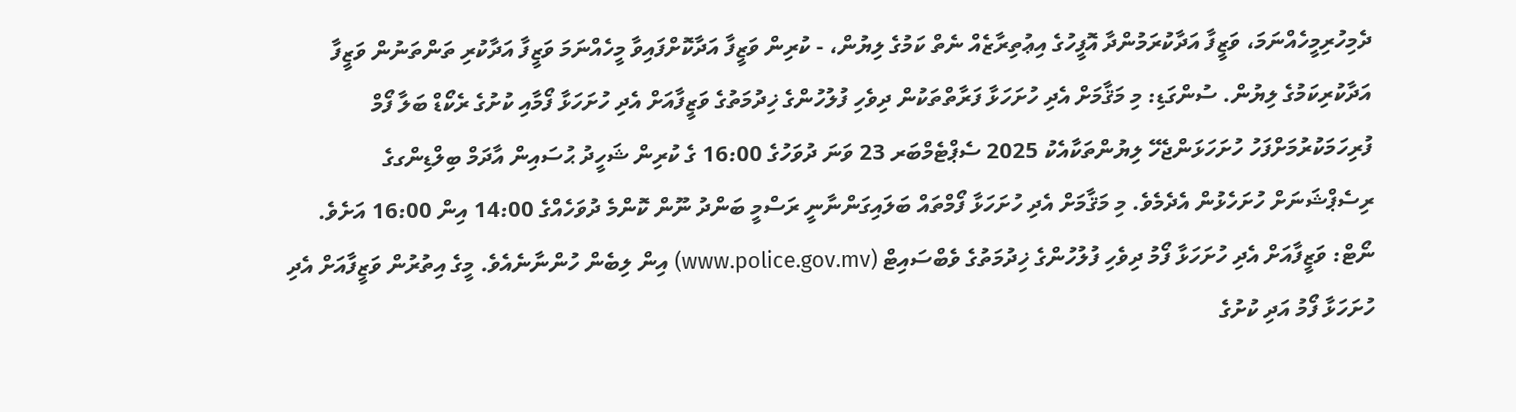ދެމިހުރިމީހެއްނަމަ، ވަޒީފާ އަދާކުރަމުންދާ އޮފީހުގެ އިޢުތިރާޒެއް ނެތް ކަމުގެ ލިޔުން، - ކުރިން ވަޒީފާ އަދާކޮށްފައިވާ މީހެއްނަމަ ވަޒީފާ އަދާކުރި ތަންތަނުން ވަޒީފާ އަދާކުރިކަމުގެ ލިޔުން. ސުންގަޑި: މި މަޤާމަށް އެދި ހުށަހަޅާ ފަރާތްތަކުން ދިވެހި ފުލުހުންގެ ޚިދުމަތުގެ ވަޒީފާއަށް އެދި ހުށަހަޅާ ފޯމާއި ކުށުގެ ރެކޯޑް ބަލާ ފޯމް ފުރިހަމަކުރުމަށްފަހު ހުށަހަޅަންޖެހޭ ލިޔުންތަކާއެކު 2025 ސެޕްޓެމްބަރ 23 ވަނަ ދުވަހުގެ 16:00 ގެ ކުރިން ޝަހީދު ޙުސައިން އާދަމް ބިލްޑިންގގެ ރިސެޕްޝަނަށް ހުށަހެޅުން އެދެމެވެ. މި މަޤާމަށް އެދި ހުށަހަޅާ ފޯމްތައް ބަލައިގަންނާނީ ރަސްމީ ބަންދު ނޫން ކޮންމެ ދުވަހެއްގެ 14:00 އިން 16:00 އަށެވެ. ނޯޓް: ވަޒީފާއަށް އެދި ހުށަހަޅާ ފޯމު ދިވެހި ފުލުހުންގެ ޚިދުމަތުގެ ވެބްސައިޓް (www.police.gov.mv) އިން ލިބެން ހުންނާނެއެވެ. މީގެ އިތުރުން ވަޒީފާއަށް އެދި ހުށަހަޅާ ފޯމު އަދި ކުށުގެ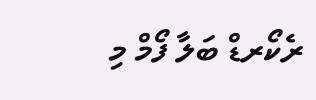ރެކޯރޑް ބަލާ ފޯމް މި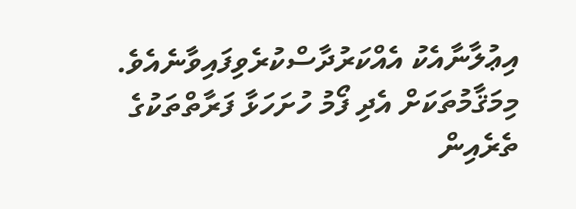އިޢުލާނާއެކު އެއްކަރުދާސްކުރެވިފައިވާނެއެވެ. މިމަޤާމުތަކަށް އެދި ފޯމު ހުށަހަޅާ ފަރާތްތަކުގެ ތެރެއިން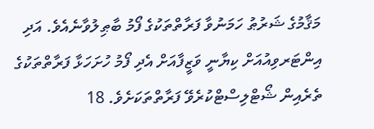މަޤާމުގެ ޝަރުޠު ހަމަނުވާ ފަރާތްތަކުގެ ފޯމު ބާޠިލުވާނެއެވެ. އަދި އިންޓަރވިއުއަށް ކިޔާނީ ވަޒީފާއަށް އެދި ފޯމު ހުށަހަޅާ ފަރާތްތަކުގެ ތެރެއިން ޝޯޓްލިސްޓްކުރެވޭ ފަރާތްތަކަށެވެ. 18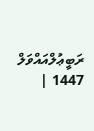ރަބީޢުލްއައްވަލް 1447 |